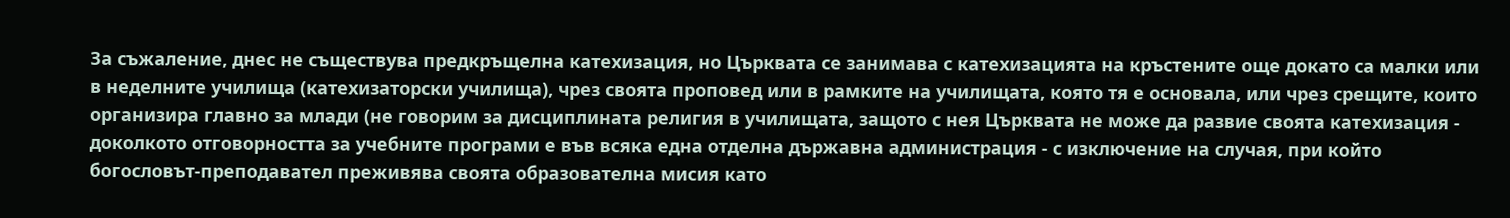За съжаление, днес не съществува предкръщелна катехизация, но Църквата се занимава с катехизацията на кръстените още докато са малки или в неделните училища (катехизаторски училища), чрез своята проповед или в рамките на училищата, която тя е основала, или чрез срещите, които организира главно за млади (не говорим за дисциплината религия в училищата, защото с нея Църквата не може да развие своята катехизация - доколкото отговорността за учебните програми е във всяка една отделна държавна администрация - с изключение на случая, при който богословът-преподавател преживява своята образователна мисия като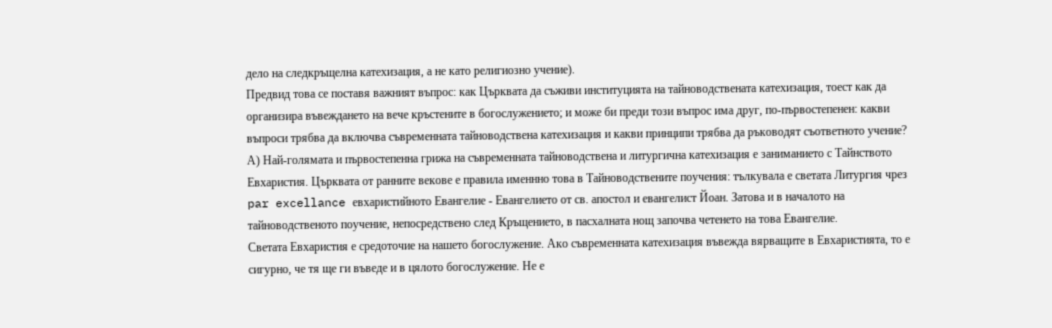дело на следкръщелна катехизация, а не като религиозно учение).
Предвид това се поставя важният въпрос: как Църквата да съживи институцията на тайноводствената катехизация, тоест как да организира въвеждането на вече кръстените в богослужението; и може би преди този въпрос има друг, по-първостепенен: какви въпроси трябва да включва съвременната тайноводствена катехизация и какви принципи трябва да ръководят съответното учение?
А) Най-голямата и първостепенна грижа на съвременната тайноводствена и литургична катехизация е заниманието с Тайнството Евхаристия. Църквата от ранните векове е правилa именнно това в Тайноводствените поучения: тълкувала е светата Литургия чрез par excellance евхаристийното Евангелие - Евангелието от св. апостол и евангелист Йоан. Затова и в началото на тайноводственото поучение, непосредствено след Кръщението, в пасхалната нощ започва четенето на това Евангелие.
Светата Евхаристия е средоточие на нашето богослужение. Ако съвременната катехизация въвежда вярващите в Евхаристията, то е сигурно, че тя ще ги въведе и в цялото богослужение. Не е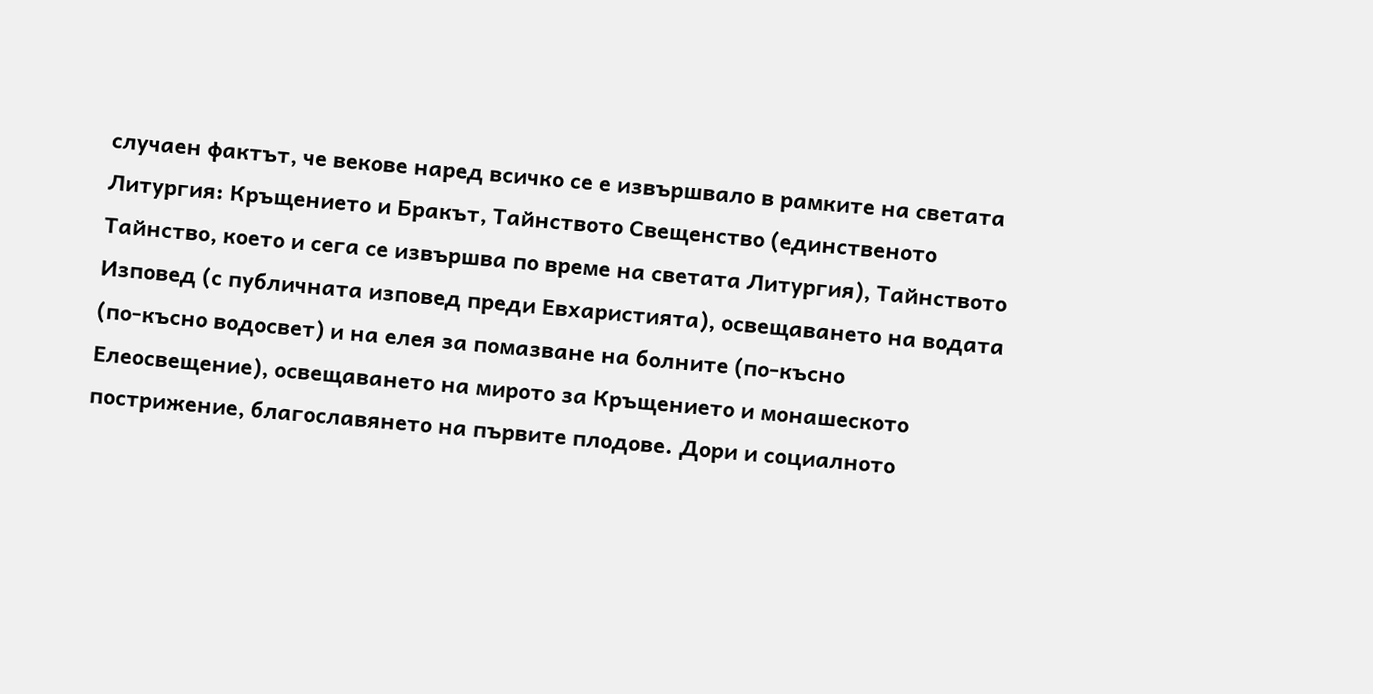случаен фактът, че векове наред всичко се е извършвало в рамките на светата Литургия: Кръщението и Бракът, Тайнството Свещенство (единственото Тайнство, което и сега се извършва по време на светата Литургия), Тайнството Изповед (с публичната изповед преди Евхаристията), освещаването на водата (по-късно водосвет) и на елея за помазване на болните (по-късно Елеосвещение), освещаването на мирото за Кръщението и монашеското пострижение, благославянето на първите плодове. Дори и социалното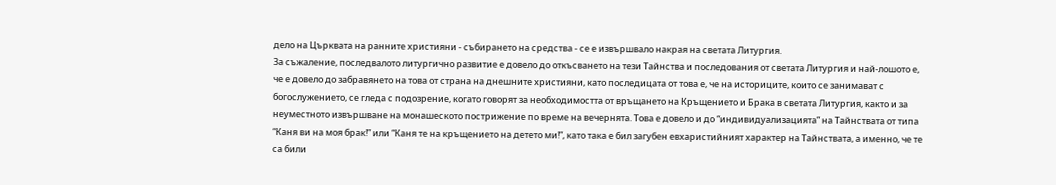дело на Църквата на ранните християни - събирането на средства - се е извършвало накрая на светата Литургия.
За съжаление, последвалото литургично развитие е довело до откъсването на тези Тайнства и последования от светата Литургия и най-лошото е, че е довело до забравянето на това от страна на днешните християни, като последицата от това е, че на историците, които се занимават с богослужението, се гледа с подозрение, когато говорят за необходимостта от връщането на Кръщението и Брака в светата Литургия, както и за неуместното извършване на монашеското пострижение по време на вечернята. Това е довело и до “индивидуализацията” на Тайнствата от типа “Каня ви на моя брак!” или “Каня те на кръщението на детето ми!”, като така е бил загубен евхаристийният характер на Тайнствата, а именно, че те са били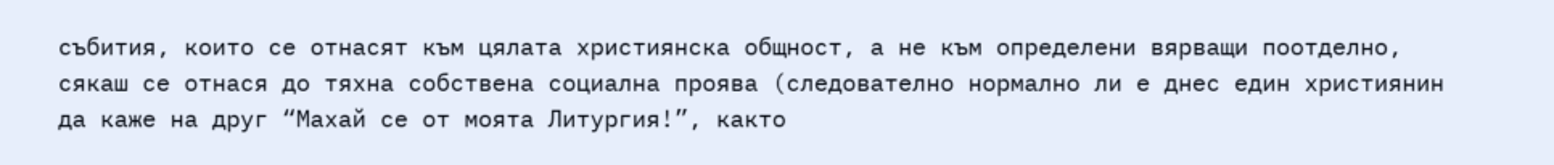събития, които се отнасят към цялата християнска общност, а не към определени вярващи поотделно, сякаш се отнася до тяхна собствена социална проява (следователно нормално ли е днес един християнин да каже на друг “Махай се от моята Литургия!”, както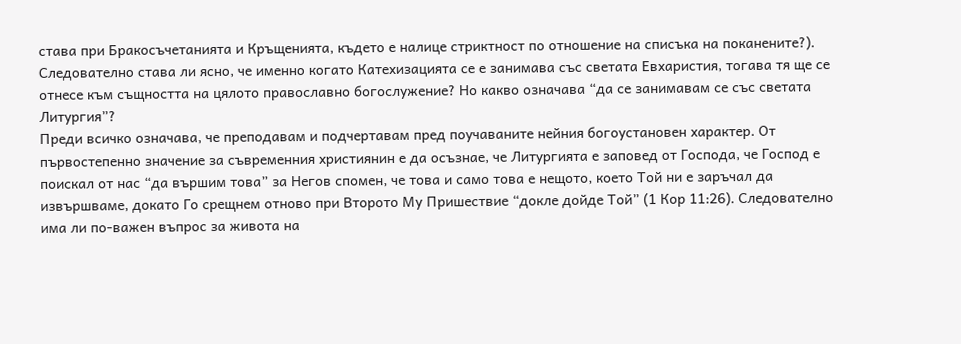става при Бракосъчетанията и Кръщенията, където е налице стриктност по отношение на списъка на поканените?).
Следователно става ли ясно, че именно когато Катехизацията се е занимава със светата Евхаристия, тогава тя ще се отнесе към същността на цялото православно богослужение? Но какво означава “да се занимавам се със светата Литургия”?
Преди всичко означава, че преподавам и подчертавам пред поучаваните нейния богоустановен характер. От първостепенно значение за съвременния християнин е да осъзнае, че Литургията е заповед от Господа, че Господ е поискал от нас “да вършим това” за Негов спомен, че това и само това е нещото, което Той ни е заръчал да извършваме, докато Го срещнем отново при Второто Му Пришествие “докле дойде Той” (1 Кор 11:26). Следователно има ли по-важен въпрос за живота на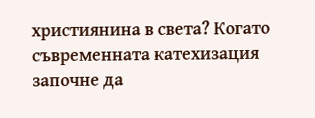християнина в света? Когато съвременната катехизация започне да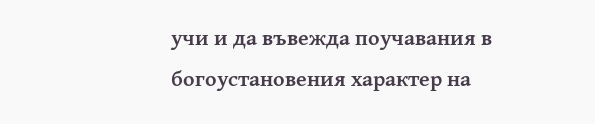учи и да въвежда поучавания в богоустановения характер на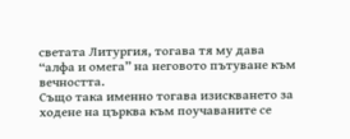светата Литургия, тогава тя му дава “алфа и омега” на неговото пътуване към вечността.
Също така именно тогава изискването за ходене на църква към поучаваните се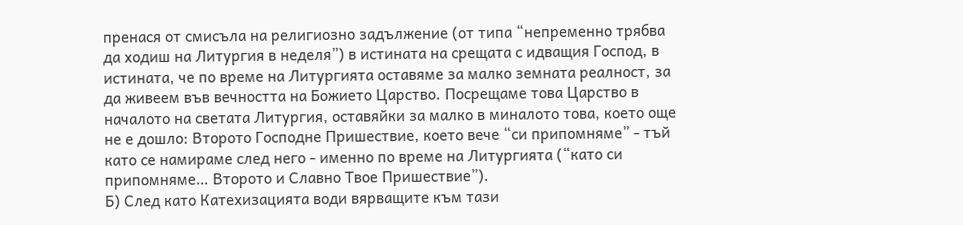пренася от смисъла на религиозно задължение (от типа “непременно трябва да ходиш на Литургия в неделя”) в истината на срещата с идващия Господ, в истината, че по време на Литургията оставяме за малко земната реалност, за да живеем във вечността на Божието Царство. Посрещаме това Царство в началото на светата Литургия, оставяйки за малко в миналото това, което още не е дошло: Второто Господне Пришествие, което вече “си припомняме” - тъй като се намираме след него - именно по време на Литургията (“като си припомняме… Второто и Славно Твое Пришествие”).
Б) След като Катехизацията води вярващите към тази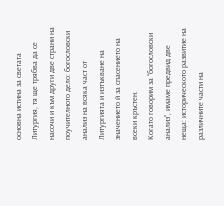основна истина за светата Литургия, тя ще трябва да се насочи и към други две страни на поучителното дело: богословски анализ на всяка част от Литургията и изтъкване на значението й за спасението на всеки кръстен.
Когато говорим за “богословски анализ”, имаме предвид две неща: историческото развитие на различните части на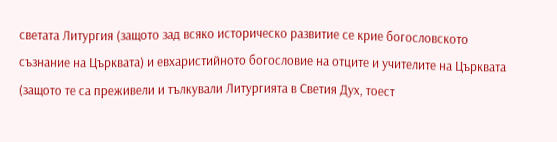светата Литургия (защото зад всяко историческо развитие се крие богословското съзнание на Църквата) и евхаристийното богословие на отците и учителите на Църквата (защото те са преживели и тълкували Литургията в Светия Дух, тоест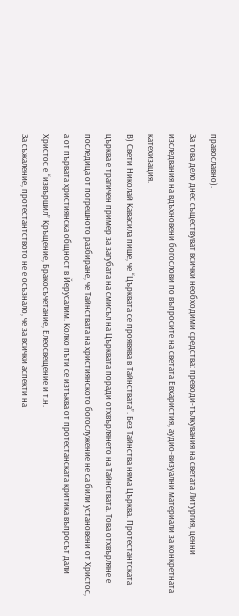православно).
За това дело днес съществуват всички необходими средства: преводи-тълкувания на светата Литургия, ценни изследвания на вдъхновени богослови по въпросите на светата Евхаристия, аудио-визуални материали за конкретната катехизация.
В) Свети Николай Кавасила пише, че “Църквата се проявява в Тайнствата”. Без Тайнства няма Църква. Протестантската църква е трагичен пример за загубата на смисъл на Църквата поради отхвърлянето на Тайнствата. Това отхвърляне е последица от погрешното разбиране, че Тайнствата на християнското богослужение не са били установени от Христос, а от първата християнска общност в Йерусалим. Колко пъти се изтъква от протестанската критика въпросът дали Христос е “извършил” Кръщение, Бракосъчетание, Елеосвещение и т.н.
За съжаление, протестантството не е осъзнало, че за всички аспекти на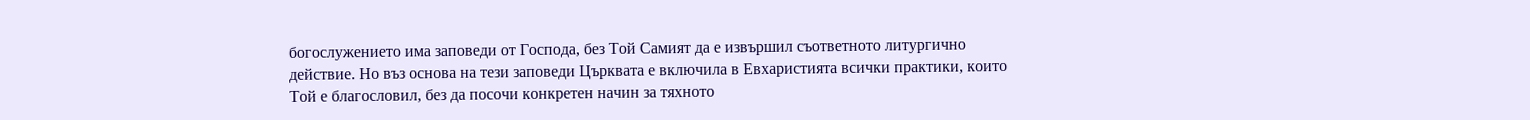богослужението има заповеди от Господа, без Той Самият да е извършил съответното литургично действие. Но въз основа на тези заповеди Църквата е включила в Евхаристията всички практики, които Той е благословил, без да посочи конкретен начин за тяхното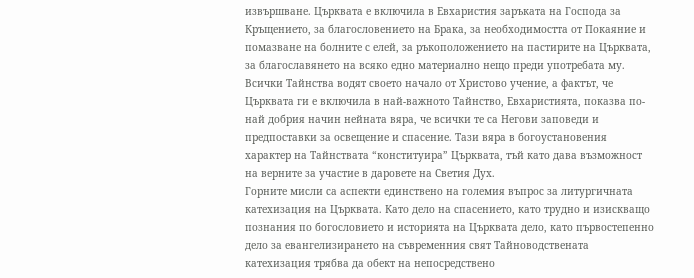извършване. Църквата е включила в Евхаристия заръката на Господа за Кръщението, за благословението на Брака, за необходимостта от Покаяние и помазване на болните с елей, за ръкоположението на пастирите на Църквата, за благославянето на всяко едно материално нещо преди употребата му.
Всички Тайнства водят своето начало от Христово учение, а фактът, че Църквата ги е включила в най-важното Тайнство, Евхаристията, показва по-най добрия начин нейната вяра, че всички те са Негови заповеди и предпоставки за освещение и спасение. Тази вяра в богоустановения характер на Тайнствата “конституира” Църквата, тъй като дава възможност на верните за участие в даровете на Светия Дух.
Горните мисли са аспекти единствено на големия въпрос за литургичната катехизация на Църквата. Като дело на спасението, като трудно и изискващо познания по богословието и историята на Църквата дело, като първостепенно дело за евангелизирането на съвременния свят Тайноводствената катехизация трябва да обект на непосредствено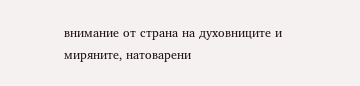внимание от страна на духовниците и миряните, натоварени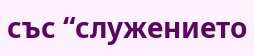със “служението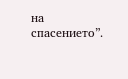на спасението”.